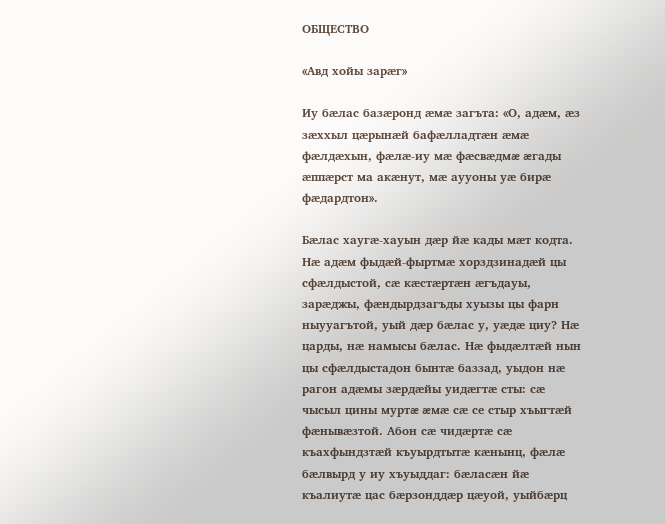ОБЩЕСТВО

«Авд хойы зарæг»

Иу бæлас базæронд æмæ загъта: «О, адæм, æз зæххыл цæрынæй бафæлладтæн æмæ фæлдæхын, фæлæ-иу мæ фæсвæдмæ æгады æппæрст ма акæнут, мæ аууоны уæ бирæ фæдардтон».

Бæлас хаугæ-хауын дæр йæ кады мæт кодта. Нæ адæм фыдæй-фыртмæ хорздзинадæй цы сфæлдыстой, сæ кæстæртæн æгъдауы, зарæджы, фæндырдзагъды хуызы цы фарн ныууагътой, уый дæр бæлас у, уæдæ циу? Нæ царды, нæ намысы бæлас. Нæ фыдæлтæй нын цы сфæлдыстадон бынтæ баззад, уыдон нæ рагон адæмы зæрдæйы уидæгтæ сты: сæ чысыл цины муртæ æмæ сæ се стыр хъыгтæй фæнывæзтой. Абон сæ чидæртæ сæ къахфындзтæй къуырдтытæ кæнынц, фæлæ бæлвырд у иу хъуыддаг: бæласæн йæ къалиутæ цас бæрзонддæр цæуой, уыйбæрц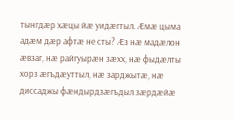тынгдæр хæцы йæ уидæгтыл. Æмæ цыма адæм дæр афтæ не сты? Æз нæ мадæлон æвзаг, нæ райгуырæн зæхх, нæ фыдæлты хорз æгъдæуттыл, нæ зарджытæ, нæ диссаджы фæндырдзæгъдыл зæрдæйæ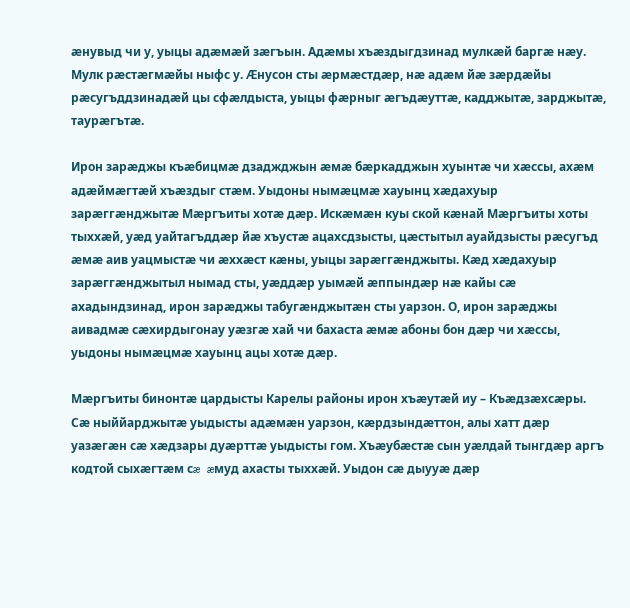æнувыд чи у, уыцы адæмæй зæгъын. Адæмы хъæздыгдзинад мулкæй баргæ нæу. Мулк рæстæгмæйы ныфс у. Æнусон сты æрмæстдæр, нæ адæм йæ зæрдæйы рæсугъддзинадæй цы сфæлдыста, уыцы фæрныг æгъдæуттæ, кадджытæ, зарджытæ,
таурæгътæ.

Ирон зарæджы къæбицмæ дзаджджын æмæ бæркадджын хуынтæ чи хæссы, ахæм адæймæгтæй хъæздыг стæм. Уыдоны нымæцмæ хауынц хæдахуыр зарæггæнджытæ Мæргъиты хотæ дæр. Искæмæн куы ской кæнай Мæргъиты хоты тыххæй, уæд уайтагъддæр йæ хъустæ ацахсдзысты, цæстытыл ауайдзысты рæсугъд æмæ аив уацмыстæ чи æххæст кæны, уыцы зарæггæнджыты. Кæд хæдахуыр зарæггæнджытыл нымад сты, уæддæр уымæй æппындæр нæ кайы сæ ахадындзинад, ирон зарæджы табугæнджытæн сты уарзон. О, ирон зарæджы аивадмæ сæхирдыгонау уæзгæ хай чи бахаста æмæ абоны бон дæр чи хæссы, уыдоны нымæцмæ хауынц ацы хотæ дæр.

Мæргъиты бинонтæ цардысты Карелы районы ирон хъæутæй иу – Къæдзæхсæры. Сæ ныййарджытæ уыдысты адæмæн уарзон, кæрдзындæттон, алы хатт дæр уазæгæн сæ хæдзары дуæрттæ уыдысты гом. Хъæубæстæ сын уæлдай тынгдæр аргъ кодтой сыхæгтæм сæ æмуд ахасты тыххæй. Уыдон сæ дыууæ дæр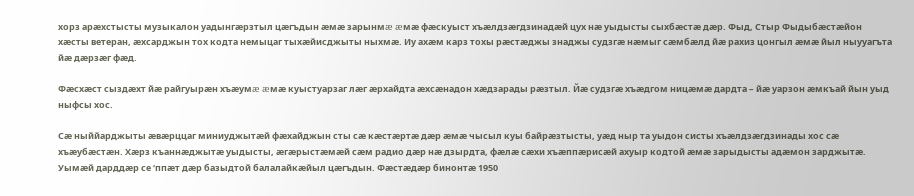хорз арæхстысты музыкалон уадынгæрзтыл цæгъдын æмæ зарынмæ æмæ фæскуыст хъæлдзæгдзинадæй цух нæ уыдысты сыхбæстæ дæр. Фыд, Стыр Фыдыбæстæйон хæсты ветеран, æхсарджын тох кодта немыцаг тыхæйисджыты ныхмæ. Иу ахæм карз тохы рæстæджы знаджы судзгæ нæмыг сæмбæлд йæ рахиз цонгыл æмæ йыл ныууагъта йæ дæрзæг фæд.

Фæсхæст сыздæхт йæ райгуырæн хъæумæ æмæ куыстуарзаг лæг æрхайдта æхсæнадон хæдзарады рæзтыл. Йæ судзгæ хъæдгом ницæмæ дардта – йæ уарзон æмкъай йын уыд ныфсы хос.

Сæ ныййарджыты æвæрццаг миниуджытæй фæхайджын сты сæ кæстæртæ дæр æмæ чысыл куы байрæзтысты, уæд ныр та уыдон систы хъæлдзæгдзинады хос сæ хъæубæстæн. Хæрз къаннæджытæ уыдысты, æгæрыстæмæй сæм радио дæр нæ дзырдта, фæлæ сæхи хъæппæрисæй ахуыр кодтой æмæ зарыдысты адæмон зарджытæ. Уымæй дарддæр се ‘ппæт дæр базыдтой балалайкæйыл цæгъдын. Фæстæдæр бинонтæ 1950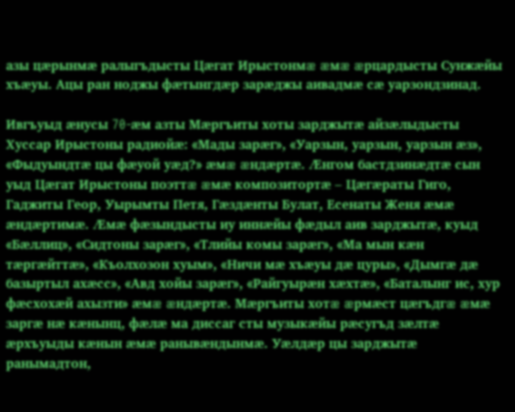азы цæрынмæ ралыгъдысты Цæгат Ирыстонмæ æмæ æрцардысты Сунжæйы хъæуы. Ацы ран ноджы фæтынгдæр зарæджы аивадмæ сæ уарзондзинад.

Ивгъуыд æнусы 70-æм азты Мæргъиты хоты зарджытæ айзæлыдысты Хуссар Ирыстоны радиойæ: «Мады зарæг», «Уарзын, уарзын, уарзын æз», «Фыдуындтæ цы фæуой уæд?» æмæ æндæртæ. Æнгом бастдзинæдтæ сын уыд Цæгат Ирыстоны поэттæ æмæ композитортæ – Цæгæраты Гиго, Гаджиты Геор, Уырымты Петя, Гæздæнты Булат, Есенаты Женя æмæ æндæртимæ. Æмæ фæзындысты иу иннæйы фæдыл аив зарджытæ, куыд «Бæллиц», «Сидтоны зарæг», «Тлийы комы зарæг», «Ма мын кæн тæргæйттæ», «Къолхозон хуым», «Ничи мæ хъæуы дæ цуры», «Дымгæ дæ базыртыл ахæсс», «Авд хойы зарæг», «Райгуырæн хæхтæ», «Баталынг ис, хур фæсхохæй ахызти» æмæ æндæртæ. Мæргъиты хотæ æрмæст цæгъдгæ æмæ заргæ нæ кæнынц, фæлæ ма диссаг сты музыкæйы рæсугъд зæлтæ æрхъуыды кæнын æмæ ранывæндынмæ. Уæлдæр цы зарджытæ ранымадтон,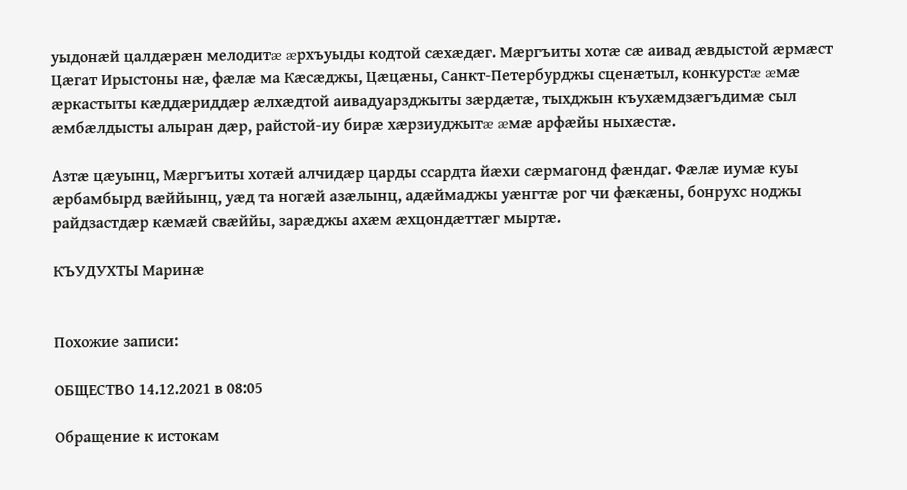уыдонæй цалдæрæн мелодитæ æрхъуыды кодтой сæхæдæг. Мæргъиты хотæ сæ аивад æвдыстой æрмæст Цæгат Ирыстоны нæ, фæлæ ма Кæсæджы, Цæцæны, Санкт-Петербурджы сценæтыл, конкурстæ æмæ æркастыты кæддæриддæр æлхæдтой аивадуарзджыты зæрдæтæ, тыхджын къухæмдзæгъдимæ сыл æмбæлдысты алыран дæр, райстой-иу бирæ хæрзиуджытæ æмæ арфæйы ныхæстæ.

Азтæ цæуынц, Мæргъиты хотæй алчидæр царды ссардта йæхи сæрмагонд фæндаг. Фæлæ иумæ куы æрбамбырд вæййынц, уæд та ногæй азæлынц, адæймаджы уæнгтæ рог чи фæкæны, бонрухс ноджы райдзастдæр кæмæй свæййы, зарæджы ахæм æхцондæттæг мыртæ.

КЪУДУХТЫ Маринæ


Похожие записи:

ОБЩЕСТВО 14.12.2021 в 08:05

Обращение к истокам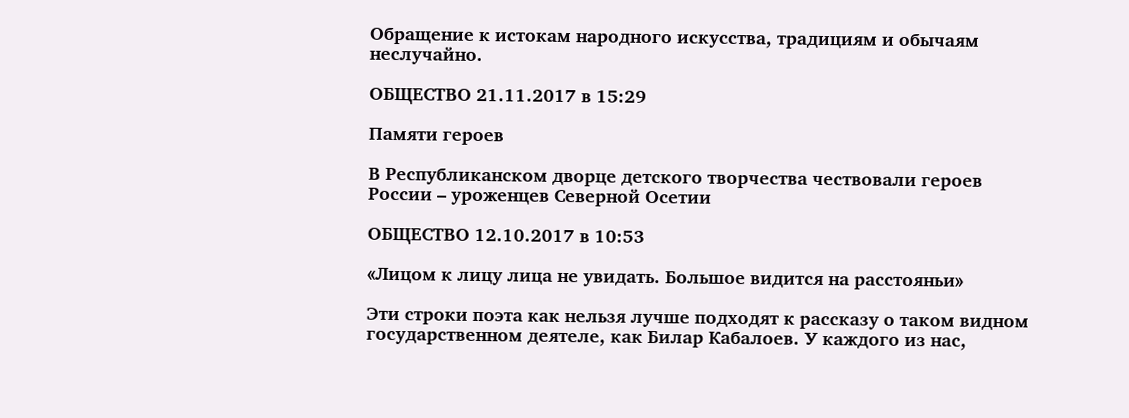Обращение к истокам народного искусства, традициям и обычаям неслучайно.

ОБЩЕСТВО 21.11.2017 в 15:29

Памяти героев

В Республиканском дворце детского творчества чествовали героев России – уроженцев Северной Осетии

ОБЩЕСТВО 12.10.2017 в 10:53

«Лицом к лицу лица не увидать. Большое видится на расстояньи»

Эти строки поэта как нельзя лучше подходят к рассказу о таком видном государственном деятеле, как Билар Кабалоев. У каждого из нас,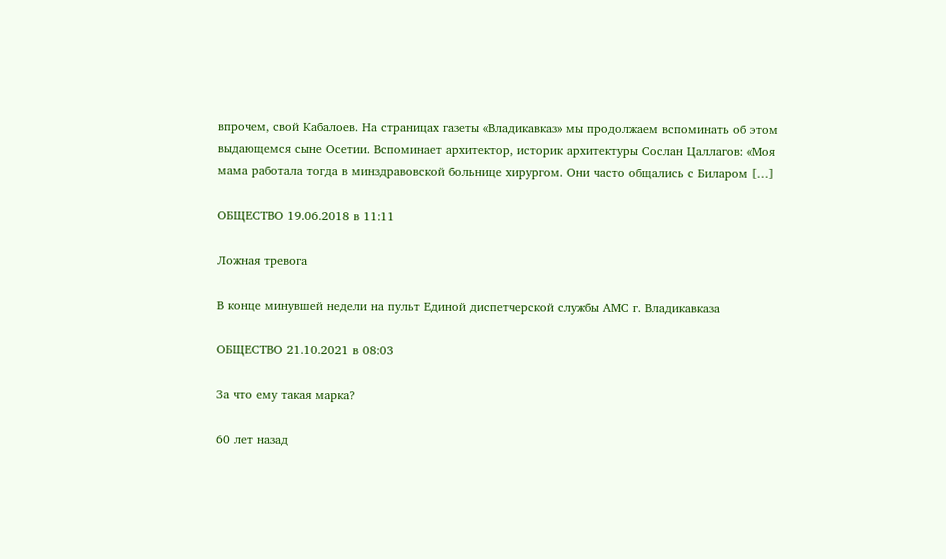впрочем, свой Кабалоев. На страницах газеты «Владикавказ» мы продолжаем вспоминать об этом выдающемся сыне Осетии. Вспоминает архитектор, историк архитектуры Сослан Цаллагов: «Моя мама работала тогда в минздравовской больнице хирургом. Они часто общались с Биларом […]

ОБЩЕСТВО 19.06.2018 в 11:11

Ложная тревога

В конце минувшей недели на пульт Единой диспетчерской службы АМС г. Владикавказа

ОБЩЕСТВО 21.10.2021 в 08:03

За что ему такая марка?

60 лет назад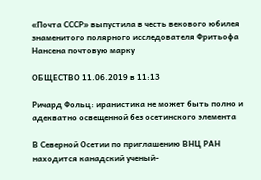«Почта СССР» выпустила в честь векового юбилея знаменитого полярного исследователя Фритьофа Нансена почтовую марку

ОБЩЕСТВО 11.06.2019 в 11:13

Ричард Фольц: иранистика не может быть полно и адекватно освещенной без осетинского элемента

В Северной Осетии по приглашению ВНЦ РАН находится канадский ученый-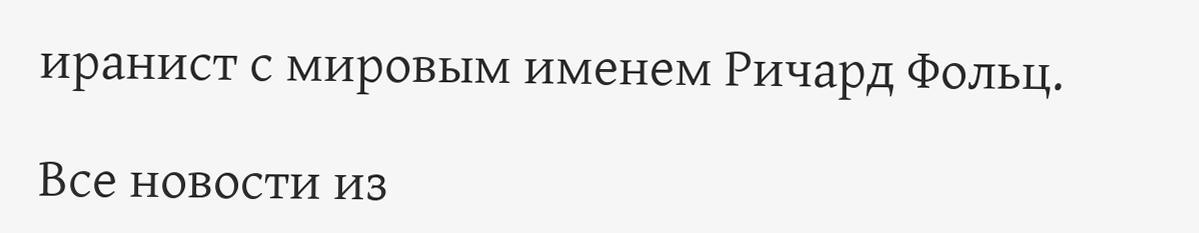иранист с мировым именем Ричард Фольц.

Все новости из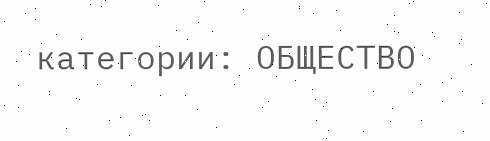категории: ОБЩЕСТВО